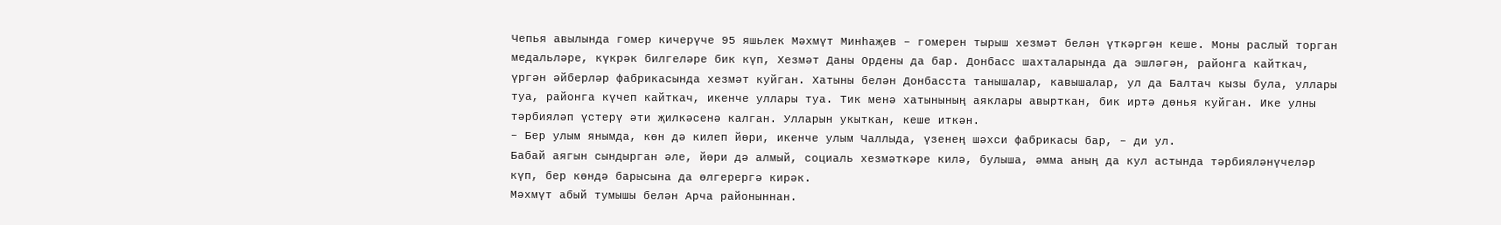Чепья авылында гомер кичерүче 95 яшьлек Мәхмүт Минһаҗев – гомерен тырыш хезмәт белән үткәргән кеше. Моны раслый торган медальләре, күкрәк билгеләре бик күп, Хезмәт Даны Ордены да бар. Донбасс шахталарында да эшләгән, районга кайткач, үргән әйберләр фабрикасында хезмәт куйган. Хатыны белән Донбасста танышалар, кавышалар, ул да Балтач кызы була, уллары туа, районга күчеп кайткач, икенче уллары туа. Тик менә хатынының аяклары авырткан, бик иртә дөнья куйган. Ике улны тәрбияләп үстерү әти җилкәсенә калган. Улларын укыткан, кеше иткән.
– Бер улым янымда, көн дә килеп йөри, икенче улым Чаллыда, үзенең шәхси фабрикасы бар, – ди ул.
Бабай аягын сындырган әле, йөри дә алмый, социаль хезмәткәре килә, булыша, әмма аның да кул астында тәрбияләнүчеләр күп, бер көндә барысына да өлгерергә кирәк.
Мәхмүт абый тумышы белән Арча районыннан.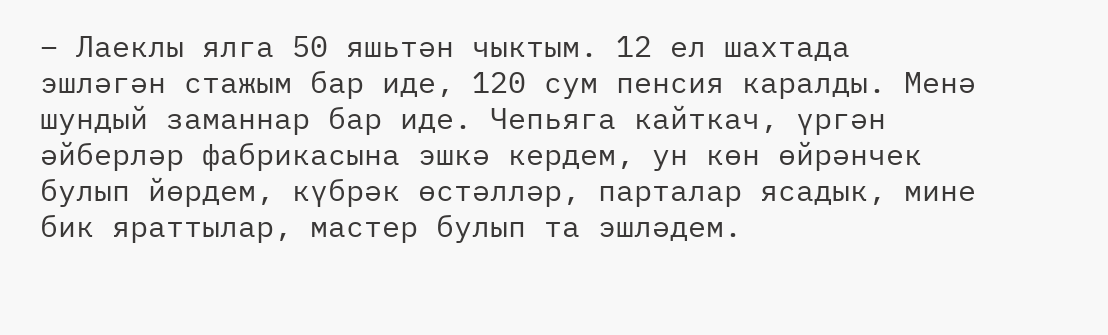– Лаеклы ялга 50 яшьтән чыктым. 12 ел шахтада эшләгән стажым бар иде, 120 сум пенсия каралды. Менә шундый заманнар бар иде. Чепьяга кайткач, үргән әйберләр фабрикасына эшкә кердем, ун көн өйрәнчек булып йөрдем, күбрәк өстәлләр, парталар ясадык, мине бик яраттылар, мастер булып та эшләдем.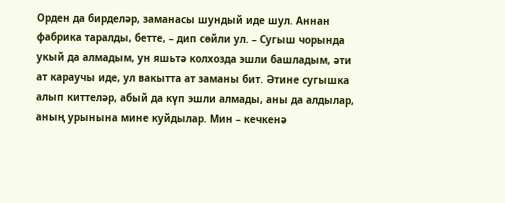Орден да бирделәр, заманасы шундый иде шул. Аннан фабрика таралды, бетте, – дип сөйли ул. – Сугыш чорында укый да алмадым, ун яшьтә колхозда эшли башладым, әти ат караучы иде, ул вакытта ат заманы бит. Әтине сугышка алып киттеләр, абый да күп эшли алмады, аны да алдылар, аның урынына мине куйдылар. Мин – кечкенә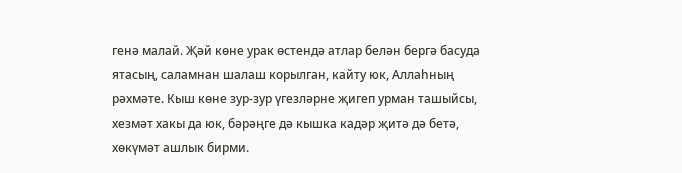генә малай. Җәй көне урак өстендә атлар белән бергә басуда ятасың, саламнан шалаш корылган, кайту юк, Аллаһның рәхмәте. Кыш көне зур-зур үгезләрне җигеп урман ташыйсы, хезмәт хакы да юк, бәрәңге дә кышка кадәр җитә дә бетә, хөкүмәт ашлык бирми.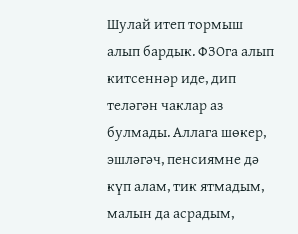Шулай итеп тормыш алып бардык. ФЗОга алып китсеннәр иде, дип теләгән чаклар аз булмады. Аллага шөкер, эшләгәч, пенсиямне дә күп алам, тик ятмадым, малын да асрадым,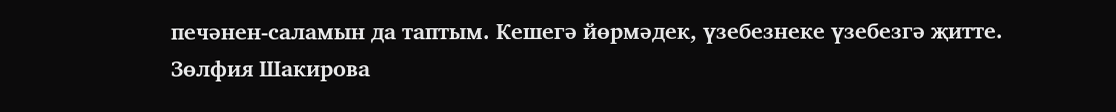печәнен-саламын да таптым. Кешегә йөрмәдек, үзебезнеке үзебезгә җитте.
Зөлфия Шакирова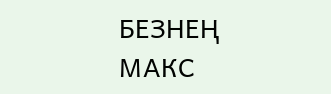БЕЗНЕҢ МАКС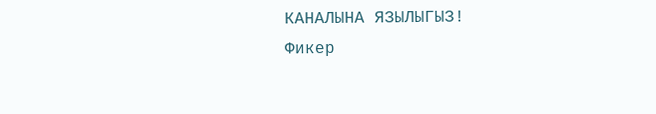КАНАЛЫНА ЯЗЫЛЫГЫЗ!
Фикер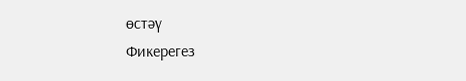өстәү
Фикерегез